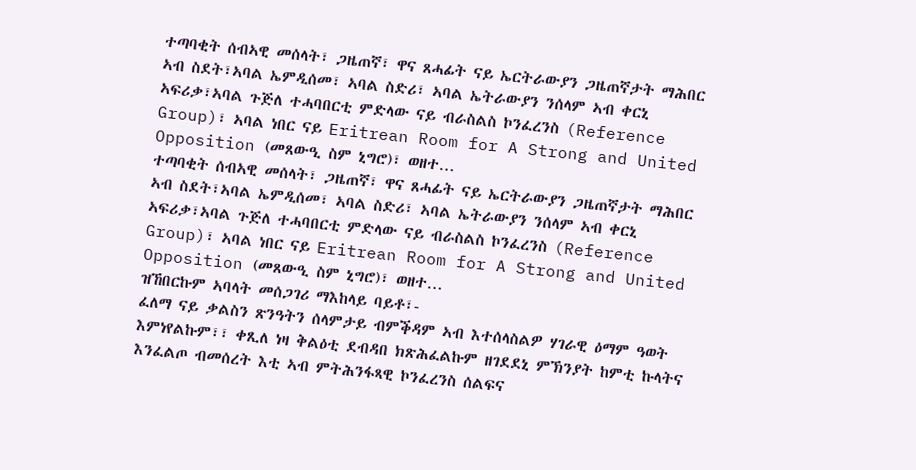ተጣባቂት ሰብኣዊ መሰላት፣ ጋዜጠኛ፣ ዋና ጸሓፊት ናይ ኤርትራውያን ጋዜጠኛታት ማሕበር ኣብ ስደት፣ኣባል ኤምዲሰመ፣ ኣባል ስድሪ፣ ኣባል ኤትራውያን ንሰላም ኣብ ቀርኒ ኣፍሪቃ፣ኣባል ጉጅለ ተሓባበርቲ ምድላው ናይ ብራስልስ ኮንፈረንስ (Reference Group)፣ ኣባል ነበር ናይ Eritrean Room for A Strong and United Opposition (መጸውዒ ስም ኒግሮ)፣ ወዘተ…
ተጣባቂት ሰብኣዊ መሰላት፣ ጋዜጠኛ፣ ዋና ጸሓፊት ናይ ኤርትራውያን ጋዜጠኛታት ማሕበር ኣብ ስደት፣ኣባል ኤምዲሰመ፣ ኣባል ስድሪ፣ ኣባል ኤትራውያን ንሰላም ኣብ ቀርኒ ኣፍሪቃ፣ኣባል ጉጅለ ተሓባበርቲ ምድላው ናይ ብራስልስ ኮንፈረንስ (Reference Group)፣ ኣባል ነበር ናይ Eritrean Room for A Strong and United Opposition (መጸውዒ ስም ኒግሮ)፣ ወዘተ…
ዝኸበርኩም ኣባላት መሰጋገሪ ማእከላይ ባይቶ፣-
ፈለማ ናይ ቃልስን ጽንዓትን ሰላምታይ ብምቕዳም ኣብ እተሰላስልዎ ሃገራዊ ዕማም ዓወት እምነየልኩም፣፣ ቀጺለ ነዛ ቅልዕቲ ደብዳበ ክጽሕፈልኩም ዘገደደኒ ምኽንያት ከምቲ ኩላትና እንፈልጦ ብመሰረት እቲ ኣብ ምትሕንፋጻዊ ኮንፈረንስ ሰልፍና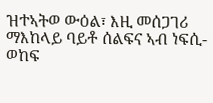ዝተኣትወ ውዕል፣ እዚ መሰጋገሪ ማእከላይ ባይቶ ሰልፍና ኣብ ነፍሲ-ወከፍ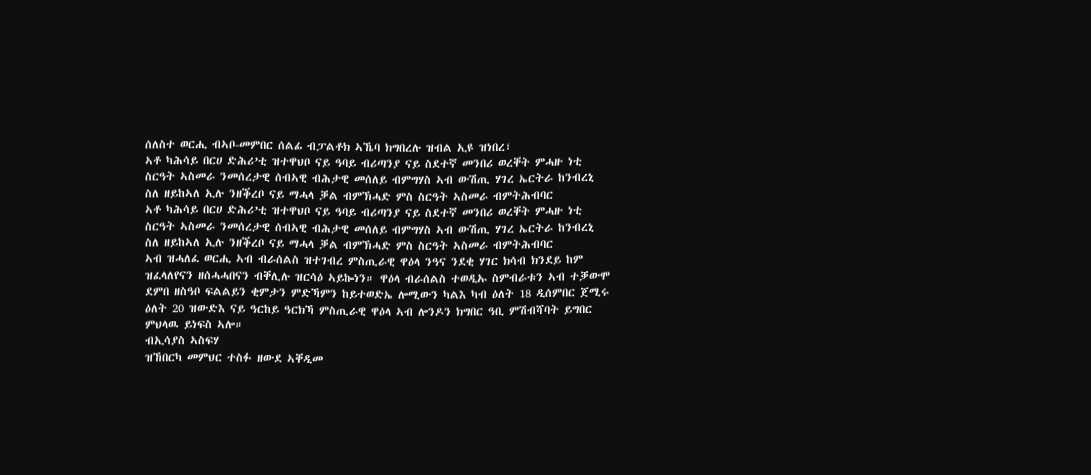ሰለስተ ወርሒ ብኣቦ-መምበር ሰልፊ ብፓልቶክ ኣኼባ ክግበረሉ ዝብል ኢዩ ዝነበረ፣
ኣቶ ካሕሳይ በርሀ ድሕሪ’ቲ ዝተዋህቦ ናይ ዓባይ ብሪጣንያ ናይ ስደተኛ መንበሪ ወረቐት ምሓዙ ነቲ ስርዓት ኣስመራ ንመሰረታዊ ሰብኣዊ ብሕታዊ መሰለይ ብምግሃስ ኣብ ውሽጢ ሃገረ ኤርትራ ከንብረኒ ስለ ዘይከኣለ ኢሉ ንዘቕረቦ ናይ ማሓላ ቓል ብምኽሓድ ምስ ስርዓት ኣስመራ ብምትሕብባር
ኣቶ ካሕሳይ በርሀ ድሕሪ’ቲ ዝተዋህቦ ናይ ዓባይ ብሪጣንያ ናይ ስደተኛ መንበሪ ወረቐት ምሓዙ ነቲ ስርዓት ኣስመራ ንመሰረታዊ ሰብኣዊ ብሕታዊ መሰለይ ብምግሃስ ኣብ ውሽጢ ሃገረ ኤርትራ ከንብረኒ ስለ ዘይከኣለ ኢሉ ንዘቕረቦ ናይ ማሓላ ቓል ብምኽሓድ ምስ ስርዓት ኣስመራ ብምትሕብባር
ኣብ ዝሓለፈ ወርሒ ኣብ ብራሰልስ ዝተገብረ ምስጢራዊ ዋዕላ ንዓና ንደቂ ሃገር ክሳብ ክንደይ ከም ዝፈላለየናን ዘሰሓሓበናን ብቐሊሉ ዝርሳዕ ኣይኰነን። ዋዕላ ብራሰልስ ተወዲኡ ስምብራቱን ኣብ ተቓውሞ ደምበ ዘስዓቦ ፍልልይን ቂምታን ምድኻምን ከይተወድኤ ሎሚውን ካልእ ካብ ዕለት 18 ዲሰምበር ጀሚሩ ዕለት 20 ዝውድእ ናይ ዓርከይ ዓርክኻ ምስጢራዊ ዋዕላ ኣብ ሎንዶን ክግበር ዓቢ ምሽብሻባት ይግበር ምህላዉ ይነፍስ ኣሎ።
ብኢሳያስ ኣስፍሃ
ዝኸበርካ መምህር ተስፉ ዘውደ ኣቐዲመ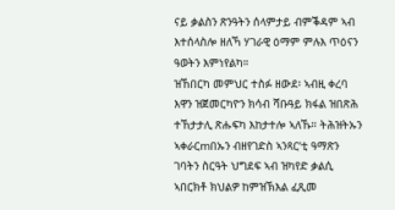ናይ ቃልስን ጽንዓትን ሰላምታይ ብምቕዳም ኣብ እተሰላስሎ ዘለኻ ሃገራዊ ዕማም ምሉእ ጥዕናን ዓወትን እምነየልካ።
ዝኸበርካ መምህር ተስፉ ዘውደ፡ ኣብዚ ቀረባ እዋን ዝጀመርካዮን ክሳብ ሻቡዓይ ክፋል ዝበጽሕ ተኸታታሊ ጽሑፍካ እከታተሎ ኣለኹ። ትሕዝትኡን ኣቀራርmበኡን ብዘየገድስ ኣንጻር’ቲ ዓማጽን ገባትን ስርዓት ህግደፍ ኣብ ዝካየድ ቃልሲ ኣበርክቶ ክህልዎ ከምዝኽእል ፈጺመ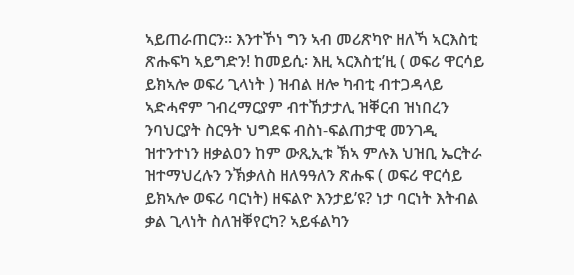ኣይጠራጠርን። እንተኾነ ግን ኣብ መሪጽካዮ ዘለኻ ኣርእስቲ ጽሑፍካ ኣይግድን! ከመይሲ፡ እዚ ኣርእስቲ’ዚ ( ወፍሪ ዋርሳይ ይክኣሎ ወፍሪ ጊላነት ) ዝብል ዘሎ ካብቲ ብተጋዳላይ ኣድሓኖም ገብረማርያም ብተኸታታሊ ዝቐርብ ዝነበረን ንባህርያት ስርዓት ህግደፍ ብስነ-ፍልጠታዊ መንገዲ ዝተንተነን ዘቃልዐን ከም ውጺኢቱ ኽኣ ምሉእ ህዝቢ ኤርትራ ዝተማህረሉን ንኽቃለስ ዘለዓዓለን ጽሑፍ ( ወፍሪ ዋርሳይ ይክኣሎ ወፍሪ ባርነት) ዘፍልዮ እንታይ’ዩ? ነታ ባርነት እትብል ቃል ጊላነት ስለዝቐየርካ? ኣይፋልካን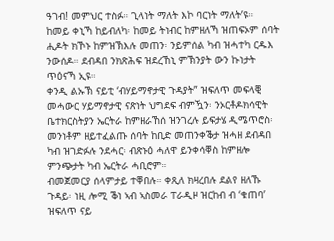ዓገብ! መምህር ተስፉ። ጊላነት ማለት እኮ ባርነት ማለት’ዩ።
ከመይ ቀኒኻ ከይብለካ፡ ከመይ ትነብር ከምዘለኻ ዝጠፍኦም ሰባት ሒዶት ክኾኑ ከምዝኽእሉ መጠን፡ ንይምሰል ካብ ዝሓተካ ርዱእ ንውሰዶ። ደብዳበ ንክጽሕፍ ዝደረኸኒ ምኽንያት ውን ኩነታት ጥዕናኻ ኢዩ።
ቀንዲ ልኡኽ ናይቲ ‘ብሃይማኖታዊ ጉዳያት” ዝፍለጥ መፍላቒ መሓውር ሃይማኖታዊ ናጽነት ህግደፍ ብምዃን፡ ንኦርቶዶክሳዊት ቤተክርስትያን ኤርትራ ከምዘራኸሰ ዝንገረሉ ይፍታሄ ዲሜጥሮስ፡ መንነቶም ዘይተፈልጡ ሰባት ከቢድ መጠንቀቕታ ዝሓዘ ደብዳበ ካብ ዝገድፉሉ ንደሓር፡ ብጽኑዕ ሓለዋ ይንቀሳቐስ ከምዘሎ ምንጭታት ካብ ኤርትራ ሓቢሮም።
ብመጀመርያ ሰላምታይ ተቐበሉ። ቀጺለ ክዛረበሉ ደልየ ዘለኹ ጉዳይ፡ ነዚ ሎሚ ቕነ ኣብ ኣስመራ ፐራዲዞ ዝርከብ ብ ‘ቁጠባ’ ዝፍለጥ ናይ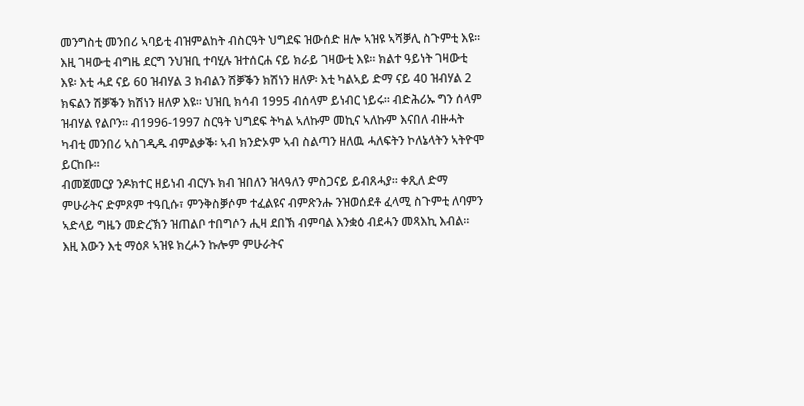መንግስቲ መንበሪ ኣባይቲ ብዝምልከት ብስርዓት ህግደፍ ዝውሰድ ዘሎ ኣዝዩ ኣሻቓሊ ስጉምቲ እዩ። እዚ ገዛውቲ ብግዜ ደርግ ንህዝቢ ተባሂሉ ዝተሰርሐ ናይ ክራይ ገዛውቲ እዩ። ክልተ ዓይነት ገዛውቲ እዩ፡ እቲ ሓደ ናይ 60 ዝብሃል 3 ክብልን ሽቓቕን ክሽነን ዘለዎ፡ እቲ ካልኣይ ድማ ናይ 40 ዝብሃል 2 ክፍልን ሽቓቕን ክሽነን ዘለዎ እዩ። ህዝቢ ክሳብ 1995 ብሰላም ይነብር ነይሩ። ብድሕሪኡ ግን ሰላም ዝብሃል የልቦን። ብ1996-1997 ስርዓት ህግደፍ ትካል ኣለኩም መኪና ኣለኩም እናበለ ብዙሓት ካብቲ መንበሪ ኣስገዲዱ ብምልቃቕ፡ ኣብ ክንድኦም ኣብ ስልጣን ዘለዉ ሓለፍትን ኮለኔላትን ኣትዮሞ ይርከቡ።
ብመጀመርያ ንዶክተር ዘይነብ ብርሃኑ ክብ ዝበለን ዝላዓለን ምስጋናይ ይብጸሓያ። ቀጺለ ድማ ምሁራትና ድምጾም ተዓቢሱ፣ ምንቅስቓሶም ተፈልዩና ብምጽንሑ ንዝወሰደቶ ፈላሚ ስጉምቲ ለባምን ኣድላይ ግዜን መድረኽን ዝጠልቦ ተበግሶን ሒዛ ደበኽ ብምባል እንቋዕ ብደሓን መጻእኪ እብል። እዚ እውን እቲ ማዕጾ ኣዝዩ ክረሖን ኩሎም ምሁራትና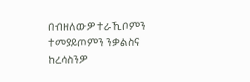በብዘለውዎ ተራኺቦምን ተመያይጦምን ንቃልስና ከረሳስንዎ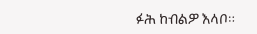ፉሕ ከብልዎ እላቦ።